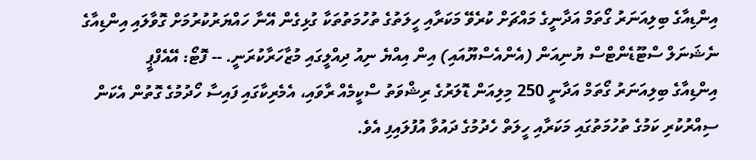އިންޑިއާގެ ބިލިއަނަރު ގޯތަމް އަދާނީގެ މައްޗަށް ކުރެވޭ މަކަރާއި ހީލަތުގެ ތުހުމަތުތަކާ ގުޅިގެން އޭނާ ހައްޔަރުކުރުމަށް ގޮވާލައި އިންޑިއާގެ ނެޝަނަލް ސްޓޫޑެންޓްސް ޔުނިއަން (އެންއެސްޔޫއައި) އިން އިއްޔެ ނިއު ދިއްލީގައި މުޒާހަރާކުރަނީ. -- ފޮޓޯ: އޭއެފްޕީ
އިންޑިއާގެ ބިލިއަނަރު ގޯތަމް އަދާނީ 250 މިލިއަން ޑޮލަރުގެ ރިޝްވަތު ސްކީމެއް ރާވައި، އެމެރިކާގައި ފައިސާ ހޯދުމުގެ ގޮތުން އެކަން ސިއްރުކުރި ކަމުގެ ތުހުމަތުގައި މަކަރާއި ހީލަތް ހެދުމުގެ ދައުވާ އުފުލައިފި އެވެ.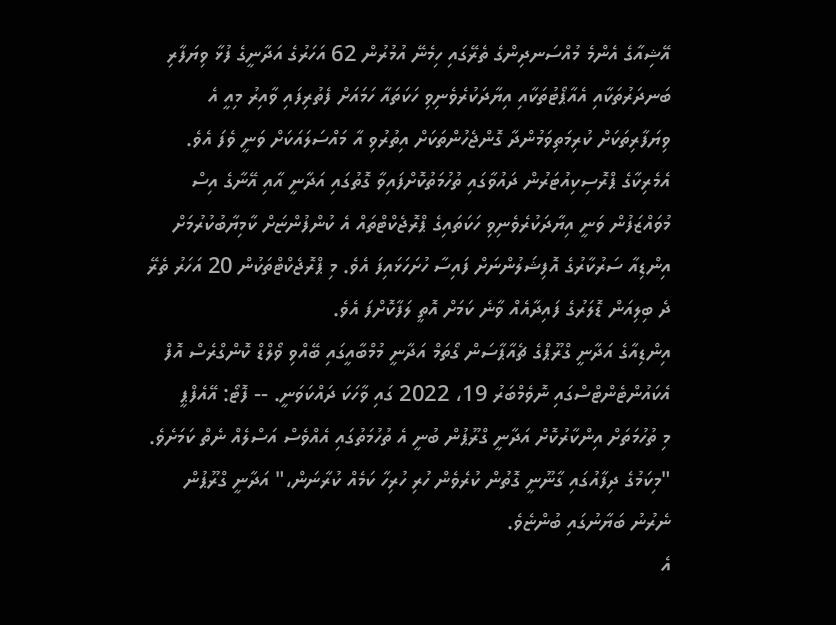އޭޝިއާގެ އެންމެ މުއްސަނދިންގެ ތެރޭގައި ހިމެނޭ އުމުރުން 62 އަހަރުގެ އަދާނީގެ ފުޅާ ވިޔަފާރި ބަނދަރުތަކާއި އެއާޕޯޓުތަކާއި އިޔާދަކުރެވެނިވި ހަކަތައާ ހަމައަށް ފެތުރިފައި ވާއިރު މިއީ އެ ވިޔަފާރިތަކަށް ކުރިމަތިވަމުންދާ ގޮންޖެހުންތަކަށް އިތުރުވި އާ މައްސަލައަކަށް ވަނީ ވެފަ އެވެ.
އެމެރިކާގެ ޕްރޮސިކިއުޓަރުން ދައުވާގައި ތުހުމަތުކޮށްފައިވާ ގޮތުގައި އަދާނީ އާއި އޭނާގެ އިސް މުވައްޒަފުން ވަނީ އިޔާދަކުރެވެނިވި ހަކަތައިގެ ޕްރޮޖެކްޓްތައް އެ ކުންފުންޏަށް ކާމިޔާބުކުރުމަށް އިންޑިއާ ސަރުކާރުގެ އޮފިޝަލުންނަށް ފައިސާ ހުށަހަޅައިފަ އެވެ. މި ޕްރޮޖެކްޓްތަކުން 20 އަހަރު ތެރޭ ދެ ބިލިއަން ޑޮލަރުގެ ފައިދާއެއް ވާނެ ކަމަށް އޮތީ ލަފާކޮށްފަ އެވެ.
އިންޑިއާގެ އަދާނީ ގްރޫޕްގެ ޗެއާޕާސަން ގޯތަމް އަދާނީ މުމްބާއީގައި ބޭއްވި ވޯލްޑް ކޮންގްރެސް އޮފް އެކައުންޓެންޓްސްގައި ނޮވެމްބަރު 19، 2022 ގައި ވާހަކަ ދައްކަވަނީ. -- ފޮޓޯ: އޭއެފްޕީ
މި ތުހުމަތަށް އިންކާރުކޮށް އަދާނީ ގްރޫޕުން ބުނީ އެ ތުހުމަތުގައި އެއްވެސް އަސްލެއް ނެތް ކަމަށެވެ.
"މިކަމުގެ ދިފާއުގައި ގާނޫނީ ގޮތުން ކުރެވެން ހުރި ހުރިހާ ކަމެއް ކުރާނަން،" އަދާނީ ގްރޫޕުން ނެރުނު ބަޔާނުގައި ބުންޏެވެ.
އެ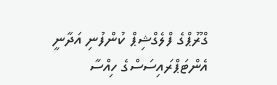ގްރޫޕްގެ ފްލެގްޝިޕް ކުންފުނި އަދާނީ އެންޓަޕްރައިސަސްގެ ހިއްސާ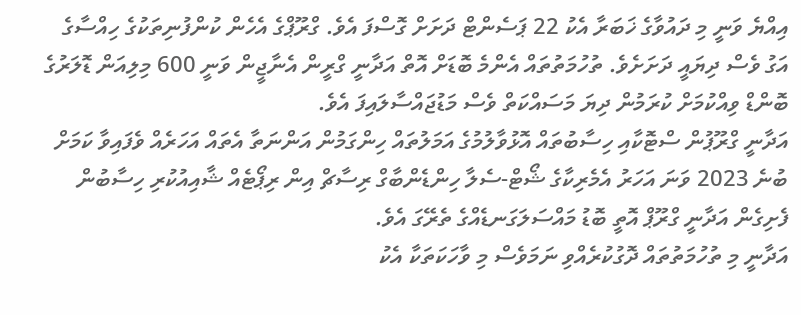އިއްޔެ ވަނީ މި ދައުވާގެ ޚަބަރާ އެކު 22 ޕަސެންޓް ދަށަށް ގޮސްފަ އެވެ. ގްރޫޕްގެ އެހެން ކުންފުނިތަކުގެ ހިއްސާގެ އަގު ވެސް ދިޔައީ ދަށަށެވެ. ތުހުމަތުތައް އެންމެ ބޮޑަށް އޮތް އަދާނީ ގްރީން އެނާޖީން ވަނީ 600 މިލިއަން ޑޮލަރުގެ ބޮންޑް ވިއްކުމަށް ކުރަމުން ދިޔަ މަސައްކަތް ވެސް މަޑުޖައްސާލައިފަ އެވެ.
އަދާނީ ގްރޫޕުން ސްޓޮކާއި ހިސާބުތައް އޮޅުވާލުމުގެ އަމަލުތައް ހިންގަމުން އަންނަތާ އެތައް އަހަރެއް ވެފައިވާ ކަމަށް ބުނެ 2023 ވަނަ އަހަރު އެމެރިކާގެ ޝޯޓް-ސެލާ ހިންޑެންބާގް ރިސާޗް އިން ރިޕޯޓެއް ޝާއިއުކުރި ހިސާބުން ފެށިގެން އަދާނީ ގްރޫޕް އޮތީ ބޮޑު މައްސަލަގަނޑެއްގެ ތެރޭގަ އެވެ.
އަދާނީ މި ތުހުމަތުތައް ދޮގުކުރެއްވި ނަމަވެސް މި ވާހަކަތަކާ އެކު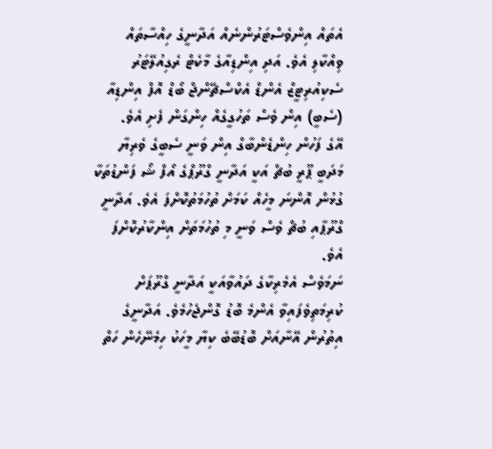އެތައް އިންވެސްޓަރުންނެއް އަދާނީގެ ހިއްސާތައް ވިއްކާލި އެވެ. އަދި އިންޑިއާގެ މާކެޓް ރެގިއުލޭޓަރު ސެކިއުރިޓީޒް އެންޑް އެކްސްޗޭންޖް ބޯޑް އޮފް އިންޑިއާ (ސެބީ) އިން ވެސް ތަހުގީގެއް ހިންގަން ފެށި އެވެ.
އޭގެ ފަހުން ހިންޑެންބާގް އިން ވަނީ ސެބީގެ ވެރިޔާ މަދަބީ ޕޫރީ ބުޗް އަކީ އަދާނީ ގްރޫޕްގެ އޯފް ޝޯ ފަންޑުތަކާ ގުޅުން އޮންނަ މީހެއް ކަމަށް ތުހުމަތުކޮށްފަ އެވެ. އަދާނީ ގްރޫޕާއި ބުޗް ވެސް ވަނީ މި ތުހުމަތަށް އިންކާރުކޮށްފަ އެވެ.
ނަމަވެސް އެމެރިކާގެ ދައުވާއަކީ އަދާނީ ގްރޫޕަށް ކުރިމަތިވެފައިވާ އެންމެ ބޮޑު ގޮންޖެހުމެވެ. އަދާނީގެ އިތުރުން އޭނާއަށް ބޮޑުބޭބެ ކިޔާ މީހަކު ހިމެނޭހެން ހަތް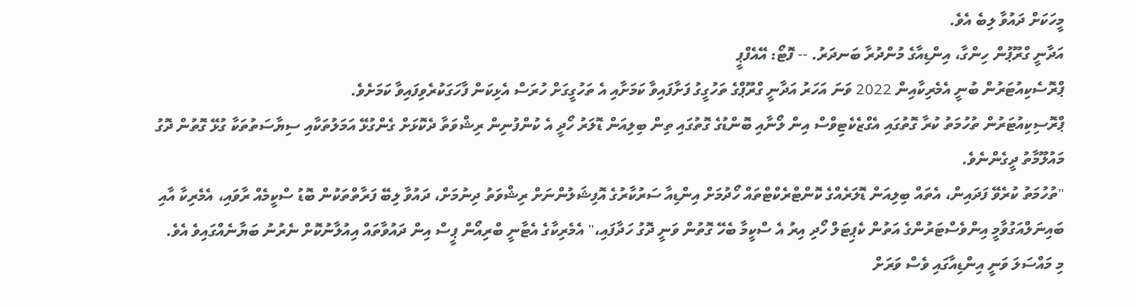މީހަކަށް ދައުވާ ލިބެ އެވެ.
އަދާނީ ގްރޫޕުން ހިންގާ، އިންޑިއާގެ މުންދުރާ ބަނދަރު. -- ފޮޓޯ: އޭއެފްޕީ
ޕްރޮސެކިއުޓަރުން ބުނީ އެމެރިކާއިން 2022 ވަނަ އަހަރު އަދާނީ ގްރޫޕްގެ ތަހުގީގު ފަށާފައިވާ ކަމަށާއި އެ ތަހުގީގަށް ހުރަސް އެޅިކަން ފާހަގަކުރެވިފައިވާ ކަމަށެވެ.
ޕްރޮސިކިއުޓަރުން ތުހުމަތު ކުރާ ގޮތުގައި އެގްޒެކެޓިވްސް އިން ލޯނާއި ބޮންޑުގެ ގޮތުގައި ތިން ބިލިއަން ޑޮލަރު ހޯދީ އެ ކުންފުނިން ރިޝްވަތާ ދެކޮޅަށް ގެންގުޅޭ އަމަލުތަކާއި ސިޔާސަތުތަކާ ގުޅޭ ގޮތުން ދޮގު މައުލޫމާތު ދީގެންނެވެ.
"ތުހުމަތު ކުރެވޭ ފަދައިން، އެތައް ބިލިއަން ޑޮލަރެއްގެ ކޮންޓްރެކްޓްތައް ހޯދުމަށް އިންޑިއާ ސަރުކާރުގެ އޮފިޝަލުންނަށް ރިޝްވަތު ދިނުމަށް، ދައުވާ ލިބޭ ފަރާތްތަކުން ބޮޑު ސްކީމެއް ރާވައި، އެމެރިކާ އާއި ބައިނަލްއަގުވާމީ އިންވެސްޓަރުންގެ އަތުން ކެޕިޓަލް ހޯދި އިރު އެ ސްކީމާ ބެހޭ ގޮތުން ވަނީ ދޮގު ހަދާފައި،" އެމެރިކާގެ އެޓާނީ ބްރިއޯން ޕީސް އިން ދައުވާތައް އިއުލާނުކޮށް ނެރުނު ބަޔާނެއްގައިވެ އެވެ.
މި މައްސަލަ ވަނީ އިންޑިއާގައި ވެސް ވަރަށް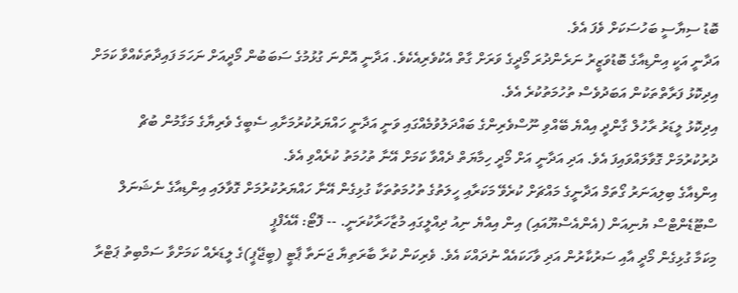ބޮޑު ސިޔާސީ ބަހުސަކަށް ވެފަ އެވެ.
އަދާނީ އަކީ އިންޑިއާގެ ބޮޑުވަޒީރު ނަރެންދުރަ މޯދީގެ ވަރަށް ގާތް އެކުވެރިއެކެވެ. އަދާނީ އޮންނަ ގުޅުމުގެ ސަބަބުން މޯދީއަށް ނަހަމަ ފައިދާތަކެއްވާ ކަމަށް އިދިކޮޅު ފަރާތްތަކުން އަބަދުވެސް ތުހުމަތުކުރެ އެވެ.
އިދިކޮޅު ލީޑަރު ރާހުލް ގާންދީ އިއްޔެ ބޭއްވި ނޫސްވެރިންގެ ބައްދަލުވުމެއްގައި ވަނީ އަދާނީ ހައްޔަރުކުރުމަށާއި ސެބީގެ ވެރިޔާގެ މަގާމުން ބުޗް ދުރުކުރުމަށް ގޮވާލައްވައިފަ އެވެ. އަދި އަދާނީ އަށް މޯދީ ހިމާޔަތް ދެއްވާ ކަމަށް އޭނާ ތުހުމަތު ކުރެއްވި އެވެ.
އިންޑިއާގެ ބިލިއަނަރު ގޯތަމް އަދާނީގެ މައްޗަށް ކުރެވޭ މަކަރާއި ހީލަތުގެ ތުހުމަތުތަކާ ގުޅިގެން އޭނާ ހައްޔަރުކުރުމަށް ގޮވާލައި އިންޑިއާގެ ނެޝަނަލް ސްޓޫޑެންޓްސް ޔުނިއަން (އެންއެސްޔޫއައި) އިން އިއްޔެ ނިއު ދިއްލީގައި މުޒާހަރާކުރަނީ. -- ފޮޓޯ: އޭއެފްޕީ
މިކަމާ ގުޅިގެން މޯދީ އާއި ސަރުކާރުން އަދި ވާހަކައެއް ނުދައްކަ އެވެ. ވެރިކަން ކުރާ ބާރަތިޔާ ޖަނަތާ ޕާޓީ (ބީޖޭޕީ)ގެ ލީޑަރެއް ކަމަށްވާ ސަމްބިތު ޕަޓްރާ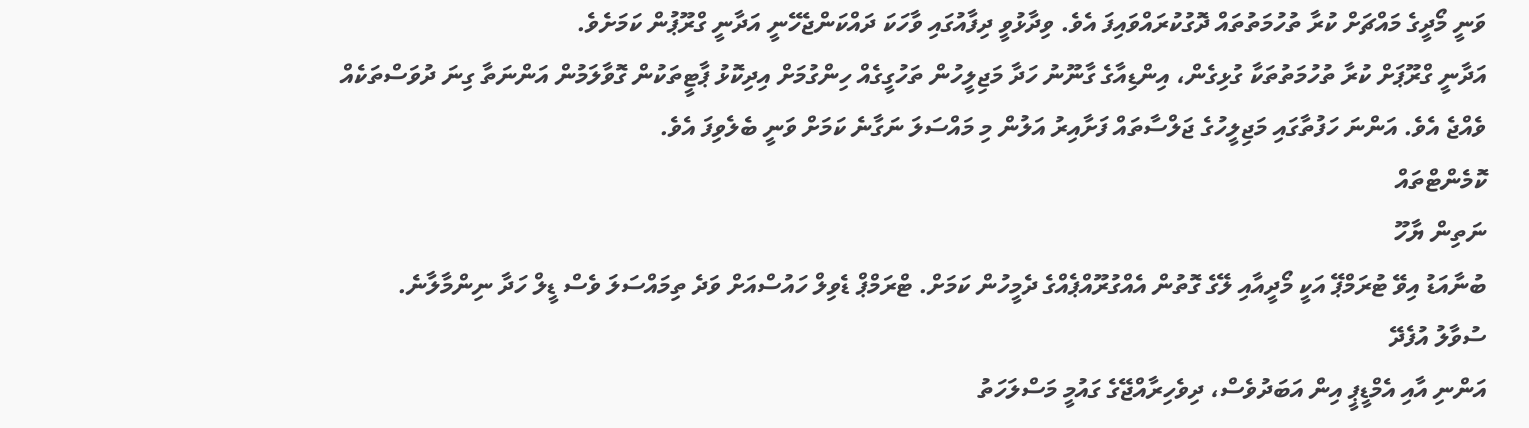ވަނީ މޯދީގެ މައްޗަށް ކުރާ ތުހުމަތުތައް ދޮގުކުރައްވައިފަ އެވެ. ވިދާޅުވީ ދިފާއުގައި ވާހަކަ ދައްކަންޖެހޭނީ އަދާނީ ގްރޫޕުން ކަމަށެވެ.
އަދާނީ ގްރޫޕަށް ކުރާ ތުހުމަތުތަކާ ގުޅިގެން، އިންޑިއާގެ ގާނޫނު ހަދާ މަޖިލީހުން ތަހުގީގެއް ހިންގުމަށް އިދިކޮޅު ޕާޓީތަކުން ގޮވާލަމުން އަންނަތާ ގިނަ ދުވަސްތަކެއް ވެއްޖެ އެވެ. އަންނަ ހަފުތާގައި މަޖިލީހުގެ ޖަލްސާތައް ފަށާއިރު އަލުން މި މައްސަލަ ނަގާނެ ކަމަށް ވަނީ ބެލެވިފަ އެވެ.
ކޮމެންޓްތައް
ނަތިން ޔާހޫ
ބުނާއަޑު އިވޭ ޓުރަމްޕޭ އަކީ މޯދީއާއި ލޭގެ ގޮތުން އެއްގުރޫއްޕެއްގެ ދެމީހުން ކަމަށް. ޓްރަމްޕް ޑެވިލް ހައުސްއަށް ވަދެ ތިމައްސަލަ ވެސް ޑީލް ހަދާ ނިންމާލާނެ.
ސުވާލު އުފެދޭ
އަންނި އާއި އެމްޑީޕީ އިން އަބަދުވެސް، ދިވެހިރާއްޖޭގެ ގައުމީ މަސްލަހަތު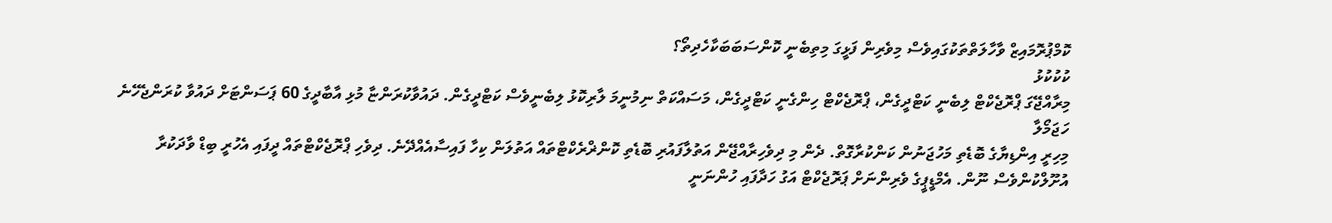ކޮމްޕުރޮމައިޒް ވާހާލަތްތަކުގައިވެސް މިވެރިން ފަޅީގަ މިތިބެނީ ކޮންސަބަބަކާހެދިތޯ؟
ކުކުކުޅު
މިރާއްޖޭގަ ޕްރޮޖެކްޓް ލިބެނީ ކަޓްދީގެން، ޕްރޮޖެކްޓް ހިންގެނީ ކަޓްދީގެން، މަސައްކަތް ނިމުނީމަ ލާރިކޮޅު ލިބެނީވެސް ކަޓްދީގެން. ދައުވާކުރަންޏާ މުޅި އާބާދީގެ 60 ޕަސަންޓަށް ދައުވާ ކުރަންޖެހޭނެ
ހަޖަމޯލާ
މިހިރީ އިންޑިޔާގެ ބޮޑެތި މަހުޖަނުން ކަންކުރާގޮތް. ދެން މި ދިވެހިރާއްޖޭން އަތުލާފައުރި ބޮޑެތި ކޮންޜްރެކްޓްތައް އަތުލަން ކިހާ ފައިސާއެއްދޭނެ. ދިވެހި ޕްރޮޖެކްޓްތައް ދީފައި އެހުރީ ބިޑް ވާދަކުރާ އުށޫލްކުންވެސް ނޫން. އެމްޑީޕީގެ ވެރިންނަށް ޕަރޮޖެކްޓް އަގު ހަދާފައި ހުންނަނީ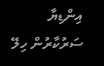އިންޑިޔާ ސަރުކާރުން ހިލޭ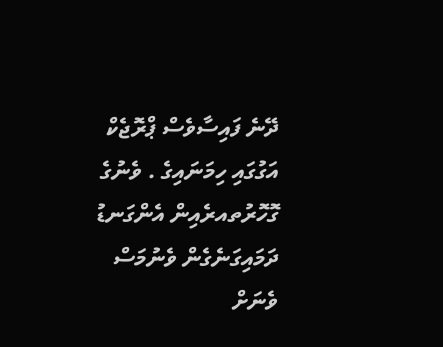ދޭނެ ފައިސާވެސް ޕްރޮޖެކް އަގުގައި ހިމަނައިގެ . ވެނުގެ ގޮހޮރުތއރެއިން އެންގަނޑު ދަމައިގަނެގެން ވެނުމަސް ވެނަށް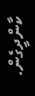ކާންދީގެން.